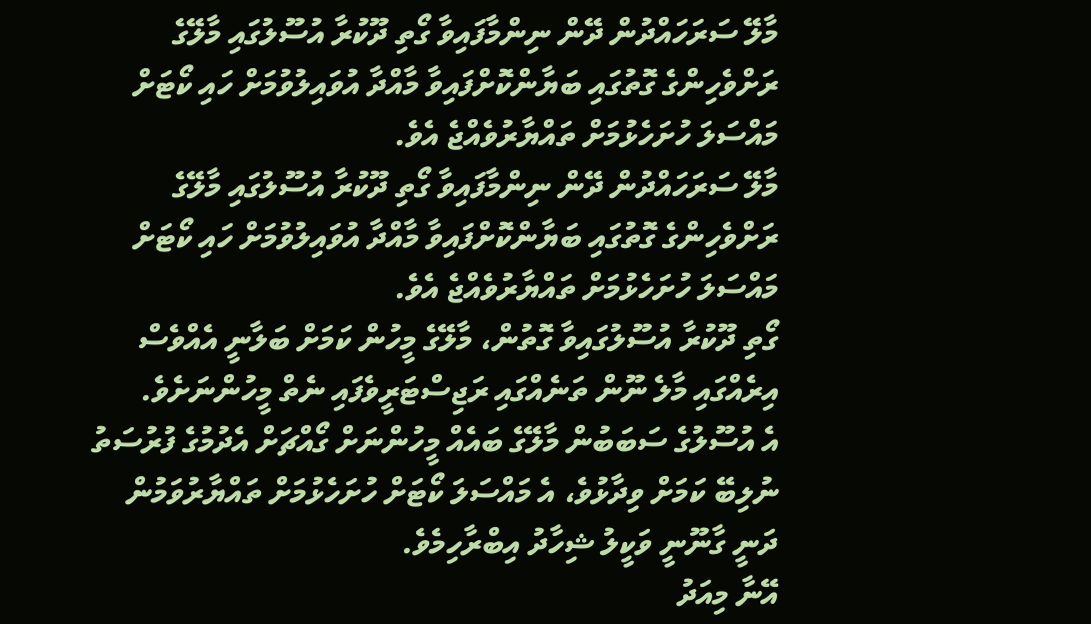މާލޭ ސަރަހައްދުން ދޭން ނިންމާފައިވާ ގޯތި ދޫކުރާ އުސޫލުގައި މާލޭގެ ރަށްވެހިންގެ ގޮތުގައި ބަޔާންކޮށްފައިވާ މާއްދާ އުވައިލުވުމަށް ހައި ކޯޓަށް މައްސަލަ ހުށަހެޅުމަށް ތައްޔާރުވެއްޖެ އެވެ.
މާލޭ ސަރަހައްދުން ދޭން ނިންމާފައިވާ ގޯތި ދޫކުރާ އުސޫލުގައި މާލޭގެ ރަށްވެހިންގެ ގޮތުގައި ބަޔާންކޮށްފައިވާ މާއްދާ އުވައިލުވުމަށް ހައި ކޯޓަށް މައްސަލަ ހުށަހެޅުމަށް ތައްޔާރުވެއްޖެ އެވެ.
ގޯތި ދޫކުރާ އުސޫލުގައިވާ ގޮތުން، މާލޭގެ މީހުން ކަމަށް ބަލާނީ އެއްވެސް އިރެއްގައި މާލެ ނޫން ތަނެއްގައި ރަޖިސްޓަރީވެފައި ނެތް މީހުންނަށެވެ.
އެ އުސޫލުގެ ސަބަބުން މާލޭގެ ބައެއް މީހުންނަށް ގޯއްޗަށް އެދުމުގެ ފުރުސަތު ނުލިބޭ ކަމަށް ވިދާޅުވެ، އެ މައްސަލަ ކޯޓަށް ހުށަހެޅުމަށް ތައްޔާރުވަމުން ދަނީ ގާނޫނީ ވަކީލު ޝިހާދު އިބްރާހިމެވެ.
އޭނާ މިއަދު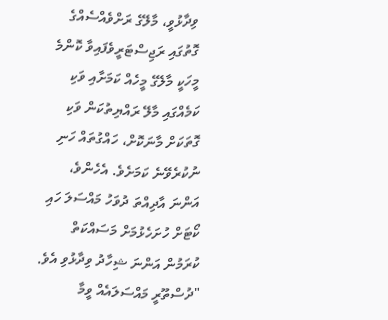ވިދާޅުވީ، މާލޭގެ ރަށްވެއްސެއްގެ ގޮތުގައި ރަޖިސްޓަރީވެފައިވާ ކޮންމެ މީހަކީ މާލޭގެ މީހެއް ކަމަށާއި ވަކި ކަމެއްގައި މާލޭ ރައްޔިތުކަން ވަކި ގޮތަކަށް މާނަކޮށް، ހައްގުތައް ހަނި ނުކުރެވޭނެ ކަމަށެވެ. އެހެންވެ، އަންނަ އާދިއްތަ ދުވަހު މައްސަލަ ހައި ކޯޓަށް ހުށަހެޅުމަށް މަސައްކަތް ކުރަމުން އަންނަ ޝިހާދު ވިދާޅުވި އެވެ.
"ދުސްތޫރީ މައްސަލައެއް ވީމާ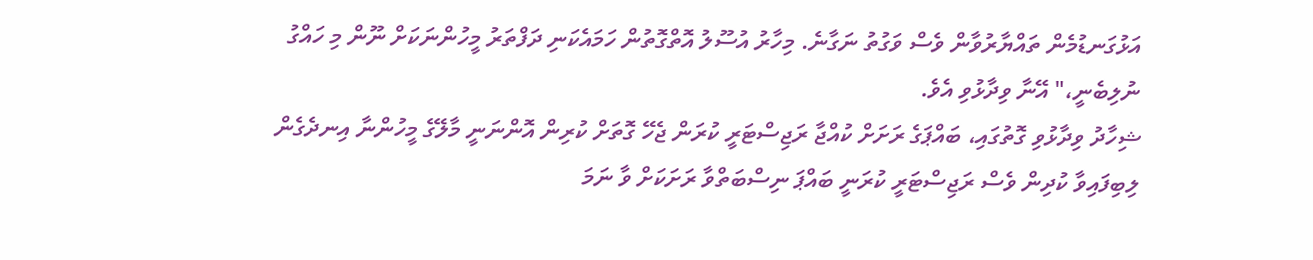އަޅުގަނޑުމެން ތައްޔާރުވާން ވެސް ވަގުތު ނަގާނެ. މިހާރު އުސޫލު އޮތްގޮތުން ހަމައެކަނި ދަފްތަރު މީހުންނަކަށް ނޫން މި ހައްގު ނުލިބެނީ،" އޭނާ ވިދާޅުވި އެވެ.
ޝިހާދު ވިދާޅުވި ގޮތުގައި، ބައްޕަގެ ރަށަށް ކުއްޖާ ރަޖިސްޓަރީ ކުރަން ޖެހޭ ގޮތަށް ކުރިން އޮންނަނީ މާލޭގެ މީހުންނާ އިނދެގެން ލިބިފައިވާ ކުދިން ވެސް ރަޖިސްޓަރީ ކުރަނީ ބައްޕަ ނިސްބަތްވާ ރަށަކަށް ވާ ނަމަ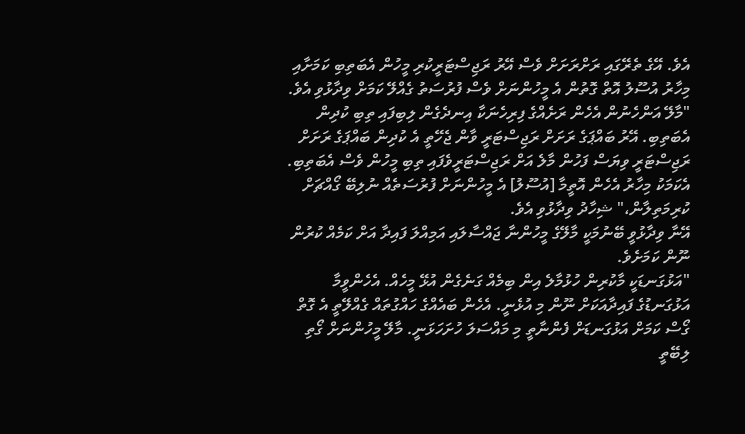އެވެ. އޭގެ ތެރޭގައި ރަށްރަށަށް ވެސް އޭރު ރަޖިސްޓަރީކުރި މީހުން އެބަތިބި ކަމަށާއި މިހާރު އުސޫލު އޮތް ގޮތުން އެ މީހުންނަށް ވެސް ފުރުސަތު ގެއްލޭ ކަމަށް ވިދާޅުވި އެވެ.
"މާލޭ އަންހެނުން އެހެން ރަށެއްގެ ފިރިހެނަކާ އިނދެގެން ލިބިފައި ތިބި ކުދިން އެބަތިބި. އޭރު ބައްޕަގެ ރަށަށް ރަޖިސްޓަރީ ވާން ޖެހޭތީ އެ ކުދިން ބައްޕަގެ ރަށަށް ރަޖިސްޓަރީ ވިޔަސް ފަހުން މާލެ އަށް ރަޖިސްޓަރީވެފައި ތިބި މީހުން ވެސް އެބަތިބި. އެކަމަކު މިހާރު އެހެން އޮތީމާ [އުސޫލު] އެ މީހުންނަށް ފުރުސަތެއް ނުލިބޭ ގޯއްޗަށް ކުރިމަތިލާން،" ޝިހާދު ވިދާޅުވި އެވެ.
އޭނާ ވިދާޅުވީ ބޭނުމަކީ މާލޭގެ މީހުންނާ ޖައްސާލައި އަމިއްލަ ފައިދާ އަށް ކަމެއް ކުރުން ނޫން ކަމަށެވެ.
"އަޅުގަނޑަކީ މާކުރިން ހުޅުމާލެ އިން ބިމެއް ގަނެގެން އުޅޭ މީހެއް. އެހެންވީމާ އަޅުގަނޑުގެ ފައިދާއަކަށް ނޫން މި އުޅެނީ. އެހެން ބައެއްގެ ހައްގުތައް ގެއްލޭތީ އެ ގޮތް ގޯސް ކަމަށް އަޅުގަނޑަށް ފެންނާތީ މި މައްސަލަ ހުށަހަޅަނީ. މާލޭ މީހުންނަށް ގޯތި ލިބޭތީ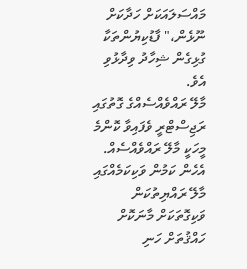މައްސަލައަކަށް ހަދާކަށް ނޫޅެން،" ފާޑުކިޔުންތަކާ ގުޅިގެން ޝިހާދު ވިދާޅުވި އެވެ.
މާލޭ ރައްވެއްސެއްގެ ގޮތުގައި ރަޖިސްޓްރީ ވެފައިވާ ކޮންމެ މީހަކީ މާލޭ ރައްވެއްސެއް. އެހެން ކަމުން ވަކިކަމެއްގައި މާލޭ ރައްޔިތުކަން ވަކިގޮތަކަށް މާނަކޮށް ހައްޤުތަށް ހަނި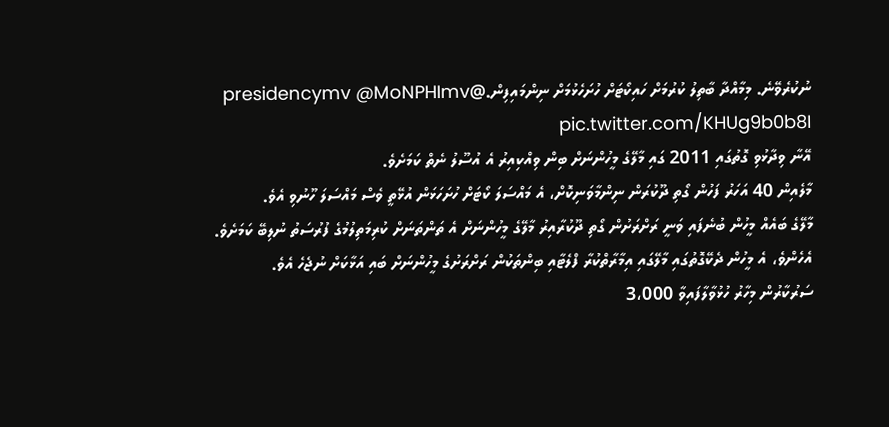ނުކުރެވޭނެ. މިމާއްދާ ބާތިލު ކުރުމަށް ހައިކޯޓަށް ހުށަހެޅުމަށް ނިންމައިފިން.@presidencymv @MoNPHImv pic.twitter.com/KHUg9b0b8I
އޭނާ ވިދާޅުވި ގޮތުގައި 2011 ގައި މާލޭގެ މީހުންނަށް ބިން ވިއްކިއިރު އެ އުސޫލު ނެތް ކަމަށެވެ.
މާލެއިން 40 އަހަރު ފަހުން ގޯތި ދޫކުރަން ނިންމާވަނިކޮށް، އެ މައްސަލަ ކޯޓަށް ހުށަހަޅަން އުޅޭތީ ވެސް މައްސަލަ ހޫނުވި އެވެ.
މާލޭގެ ބައެއް މީހުން ބުނެފައި ވަނީ ރަށްރަށުން ގޯތި ދޫކުރާއިރު މާލޭގެ މީހުންނަށް އެ ތަންތަނަށް ކުރިމަތިލުމުގެ ފުރުސަތު ނުލިބޭ ކަމަށެވެ. އެހެންވެ، އެ މީހުން ދެކޭގޮތުގައި މާލޭގައި އިމާރާތްކުރާ ފްލެޓާއި ބިންތަކުން ރަށްރަށުގެ މީހުންނަށް ބައި އަޅާކަށް ނުޖެހެ އެވެ.
ސަރުކާރުން މިހާރު ހުޅުވާލާފައިވާ 3،000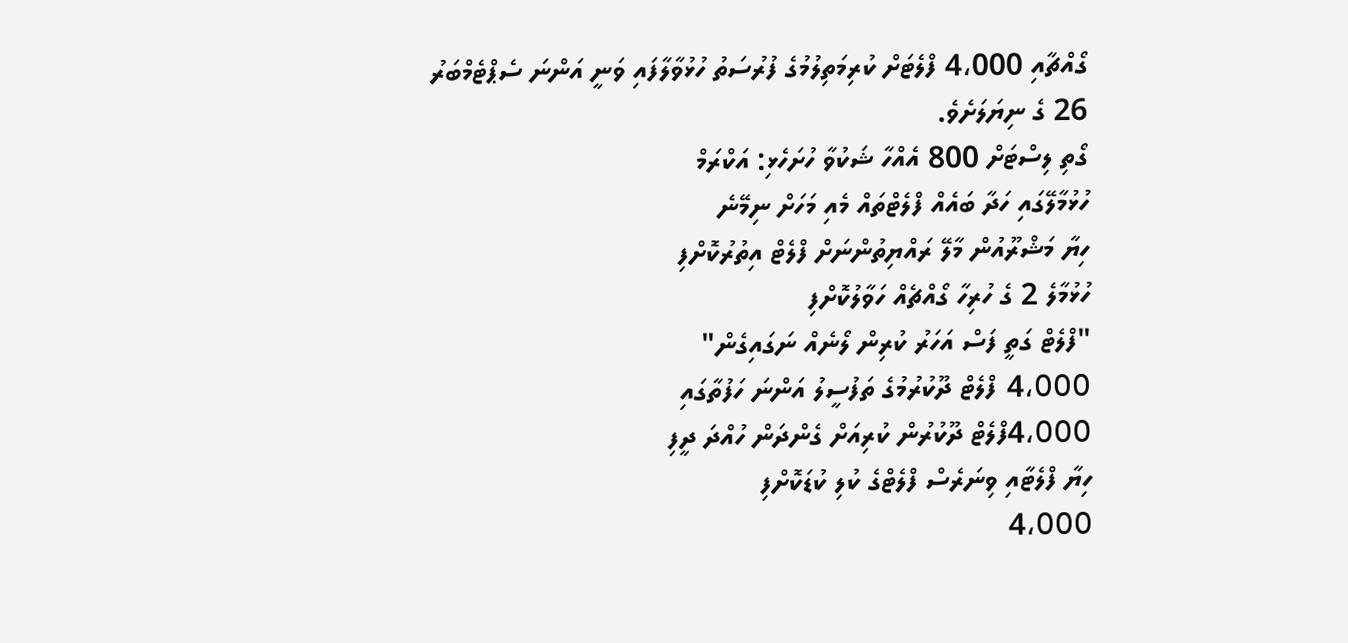ގޯއްޗާއި 4،000 ފްލެޓަށް ކުރިމަތިލުމުގެ ފުރުސަތު ހުޅުވާލާފައި ވަނީ އަންނަ ސެޕްޓެމްބަރު 26 ގެ ނިޔަލަށެވެ.
ގޯތި ލިސްޓަށް 800 އެއްހާ ޝަކުވާ ހުށަހެޅި: އަކްރަމް
ހުޅުމާލޭގައި ހަދާ ބައެއް ފްލެޓްތައް މެއި މަހަށް ނިމޭނެ
ހިޔާ މަޝްރޫއުން މާލޭ ރައްޔިތުންނަށް ފްލެޓް އިތުރުކޮށްފި
ހުޅުމާލެ 2 ގެ ހުރިހާ ގޯއްޗެއް ހަވާލުކޮށްފި
"ފްލެޓް ގަތީ ފަސް އަހަރު ކުރިން ލޯނެއް ނަގައިގެން"
4،000 ފްލެޓް ދޫކުރުމުގެ ތަފުސީލު އަންނަ ހަފުތާގައި
4،000ފްލެޓް ދޫކުރުން ކުރިއަށް ގެންދަން ހުއްދަ ދީފި
ހިޔާ ފްލެޓާއި ވިނަރެސް ފްލެޓްގެ ކުލި ކުޑަކޮށްފި
4،000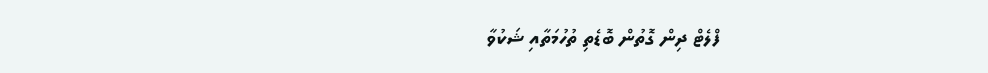ފްލެޓް ދިން ގޮތުން ބޮޑެތި ތުހުމަތާއި ޝަކުވާ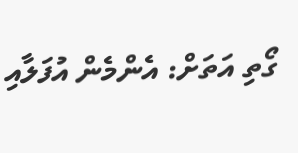ގޯތި އަތަށް: އެންމެން އުފަލާއި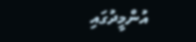އުންމީދުގައި